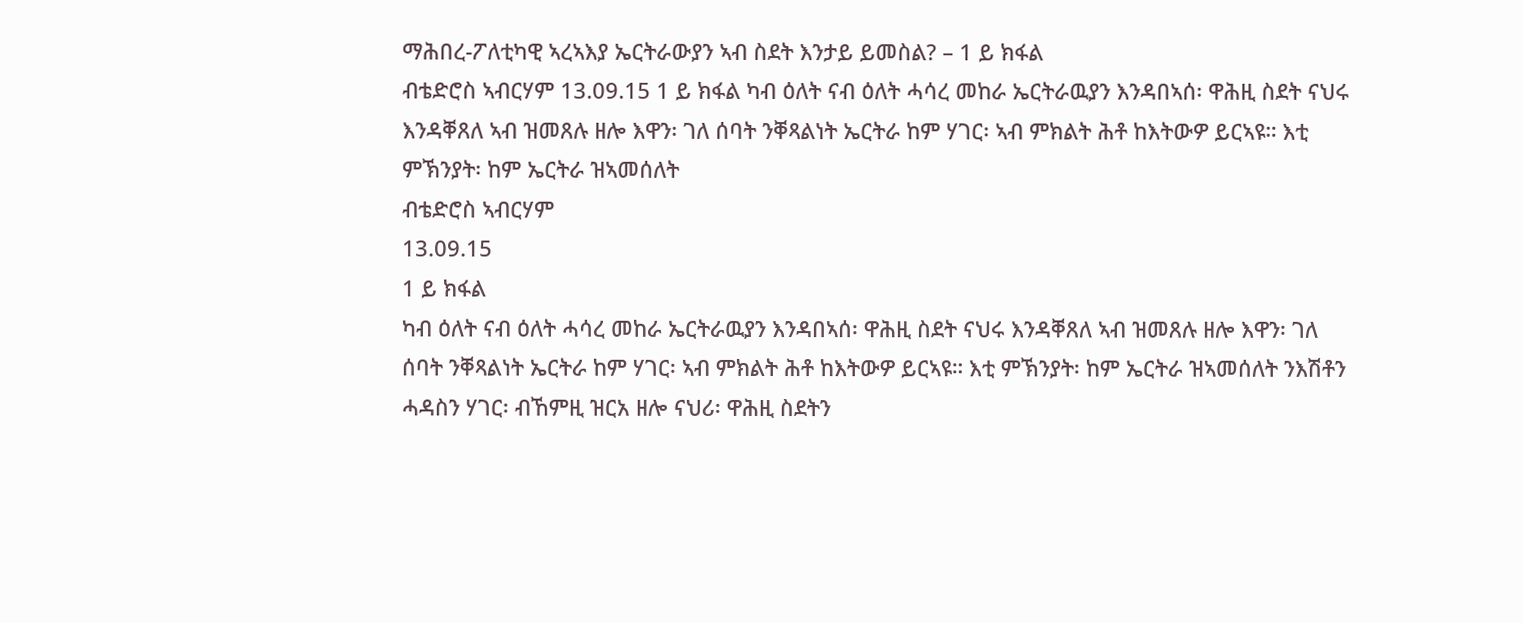ማሕበረ-ፖለቲካዊ ኣረኣእያ ኤርትራውያን ኣብ ስደት እንታይ ይመስል? – 1 ይ ክፋል
ብቴድሮስ ኣብርሃም 13.09.15 1 ይ ክፋል ካብ ዕለት ናብ ዕለት ሓሳረ መከራ ኤርትራዉያን እንዳበኣሰ፡ ዋሕዚ ስደት ናህሩ እንዳቐጸለ ኣብ ዝመጸሉ ዘሎ እዋን፡ ገለ ሰባት ንቐጻልነት ኤርትራ ከም ሃገር፡ ኣብ ምክልት ሕቶ ከእትውዎ ይርኣዩ። እቲ ምኽንያት፡ ከም ኤርትራ ዝኣመሰለት
ብቴድሮስ ኣብርሃም
13.09.15
1 ይ ክፋል
ካብ ዕለት ናብ ዕለት ሓሳረ መከራ ኤርትራዉያን እንዳበኣሰ፡ ዋሕዚ ስደት ናህሩ እንዳቐጸለ ኣብ ዝመጸሉ ዘሎ እዋን፡ ገለ ሰባት ንቐጻልነት ኤርትራ ከም ሃገር፡ ኣብ ምክልት ሕቶ ከእትውዎ ይርኣዩ። እቲ ምኽንያት፡ ከም ኤርትራ ዝኣመሰለት ንእሽቶን ሓዳስን ሃገር፡ ብኸምዚ ዝርአ ዘሎ ናህሪ፡ ዋሕዚ ስደትን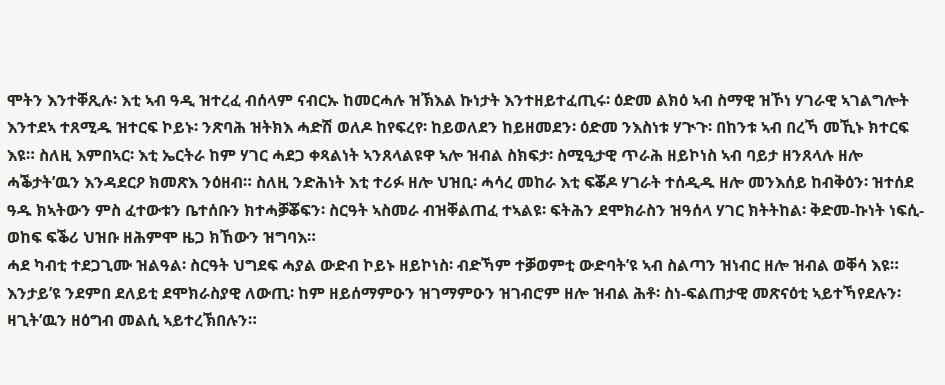ሞትን እንተቐጺሉ፡ እቲ ኣብ ዓዲ ዝተረፈ ብሰላም ናብርኡ ከመርሓሉ ዝኽእል ኩነታት እንተዘይተፈጢሩ፡ ዕድመ ልክዕ ኣብ ስማዊ ዝኾነ ሃገራዊ ኣገልግሎት እንተደኣ ተጸሚዱ ዝተርፍ ኮይኑ፡ ንጽባሕ ዝትክእ ሓድሽ ወለዶ ከየፍረየ፡ ከይወለደን ከይዘመደን፡ ዕድመ ንእስነቱ ሃጒጉ፡ በከንቱ ኣብ በረኻ መኺኑ ክተርፍ እዩ። ስለዚ እምበኣር፡ እቲ ኤርትራ ከም ሃገር ሓደጋ ቀጻልነት ኣንጸላልዩዋ ኣሎ ዝብል ስክፍታ፡ ስሚዒታዊ ጥራሕ ዘይኮነስ ኣብ ባይታ ዘንጸላሉ ዘሎ ሓቕታት’ዉን እንዳደርዖ ክመጽእ ንዕዘብ። ስለዚ ንድሕነት እቲ ተሪፉ ዘሎ ህዝቢ፡ ሓሳረ መከራ እቲ ፍቖዶ ሃገራት ተሰዲዱ ዘሎ መንእሰይ ከብቅዕን፡ ዝተሰደ ዓዱ ክኣትውን ምስ ፈተውቱን ቤተሰቡን ክተሓቓቖፍን፡ ስርዓት ኣስመራ ብዝቐልጠፈ ተኣልዩ፡ ፍትሕን ደሞክራስን ዝዓሰላ ሃገር ክትትከል፡ ቅድመ-ኩነት ነፍሲ-ወከፍ ፍቕሪ ህዝቡ ዘሕምሞ ዜጋ ክኸውን ዝግባእ።
ሓደ ካብቲ ተደጋጊሙ ዝልዓል፡ ስርዓት ህግደፍ ሓያል ውድብ ኮይኑ ዘይኮነስ፡ ብድኻም ተቓወምቲ ውድባት’ዩ ኣብ ስልጣን ዝነብር ዘሎ ዝብል ወቐሳ እዩ። እንታይ’ዩ ንደምበ ደለይቲ ደሞክራስያዊ ለውጢ፡ ከም ዘይሰማምዑን ዝገማምዑን ዝገብሮም ዘሎ ዝብል ሕቶ፡ ስነ-ፍልጠታዊ መጽናዕቲ ኣይተኻየደሉን፡ ዛጊት’ዉን ዘዕግብ መልሲ ኣይተረኽበሉን።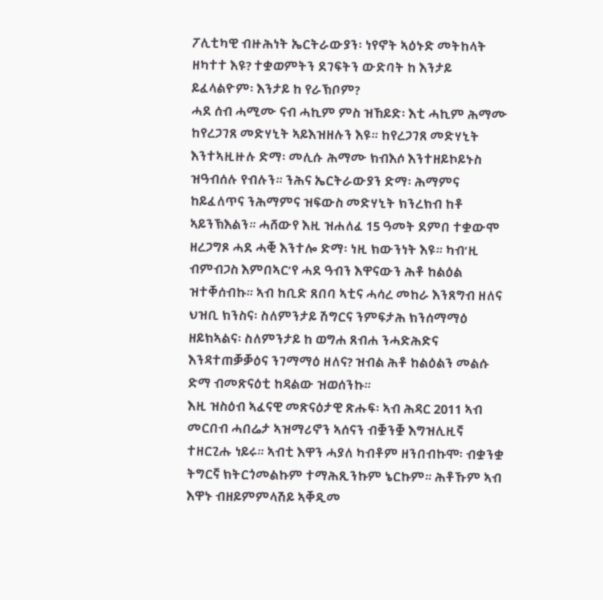ፖሊቲካዊ ብዙሕነት ኤርትራውያን፡ ነየኖት ኣዕኑድ መትከላት ዘካተተ እዩ? ተቋወምትን ደገፍትን ውድባት ከ እንታይ ይፈላልዮም፡ እንታይ ከ የራኽቦም?
ሓደ ሰብ ሓሚሙ ናብ ሓኪም ምስ ዝኸይድ፡ እቲ ሓኪም ሕማሙ ከየረጋገጸ መድሃኒት ኣይእዝዘሉን እዩ። ከየረጋገጸ መድሃኒት እንተኣዚዙሉ ድማ፡ መሊሱ ሕማሙ ክብእሶ እንተዘይኮይኑስ ዝዓብሰሉ የብሉን። ንሕና ኤርትራውያን ድማ፡ ሕማምና ከይፈለጥና ንሕማምና ዝፍውስ መድሃኒት ክንረክብ ከቶ ኣይንኽእልን። ሓሸውየ እዚ ዝሐለፈ 15 ዓመት ደምበ ተቋውሞ ዘረጋግጾ ሓደ ሓቒ እንተሎ ድማ፡ ነዚ ክውንነት እዩ። ካብ’ዚ ብምብጋስ እምበኣር’የ ሓደ ዓብን እዋናውን ሕቶ ከልዕል ዝተቐሰብኩ። ኣብ ከቢድ ጸበባ ኣቲና ሓሳረ መከራ እንጸግብ ዘለና ህዝቢ ክንስና፡ ስለምንታይ ሽግርና ንምፍታሕ ክንሰማማዕ ዘይክኣልና፡ ስለምንታይ ከ ወግሐ ጸብሐ ንሓድሕድና እንዳተጠቓቓዕና ንገማማዕ ዘለና? ዝብል ሕቶ ከልዕልን መልሱ ድማ ብመጽናዕቲ ከዳልው ዝወሰንኩ።
እዚ ዝስዕብ ኣፈናዊ መጽናዕታዊ ጽሑፍ፡ ኣብ ሕዳር 2011 ኣብ መርበብ ሓበሬታ ኣዝማሪኖን ኣሰናን ብቛንቛ እግዝሊዚኛ ተዘርጊሑ ነይሩ። ኣብቲ እዋን ሓያለ ካብቶም ዘንበብኩሞ፡ ብቋንቋ ትግርኛ ክትርጎመልኩም ተማሕጺንኩም ኔርኩም። ሕቶኹም ኣብ እዋኑ ብዘይምምላሽይ ኣቐዲመ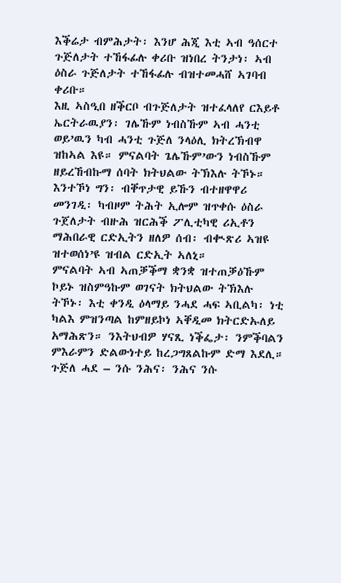እቕሬታ ብምሕታት፡ እንሆ ሕጂ እቲ ኣብ ዓሰርተ ጉጅለታት ተኸፋፊሉ ቀሪቡ ዝነበረ ትንታነ፡ ኣብ ዕስራ ጉጅለታት ተኸፋፊሉ ብዝተመሓሸ ኣገባብ ቀሪቡ።
እዚ ኣስዒበ ዘቕርቦ ብጉጅለታት ዝተፈላለየ ርእይቶ ኤርትራዉያን፡ ገሌኹም ነብስኹም ኣብ ሓንቲ ወይ’ዉን ካብ ሓንቲ ጉጅለ ንላዕሊ ክትረኽብዋ ዝከኣል እዩ። ምናልባት ጌሌኹም’ውን ነብስኹም ዘይረኸብኩማ ሰባት ክትህልው ትኽእሉ ትኾኑ። እንተኾነ ግን፡ ብቐጥታዊ ይኹን ብተዘዋዋሪ መንገዲ፡ ካብዞም ትሕት ኢሎም ዝጥቀሱ ዕስራ ጉጀለታት ብዙሕ ዝርሕቕ ፖሊቲካዊ ሪኢቶን ማሕበራዊ ርድኢትን ዘለዎ ሰብ፡ ብቊጽሪ ኣዝዩ ዝተወሰነ’ዩ ዝብል ርድኢት ኣለኒ።
ምናልባት ኣብ ኣጠቓቕማ ቋንቋ ዝተጠቓዕኹም ኮይኑ ዝስምዓኩም ወገናት ክትህልው ትኽእሉ ትኾኑ፡ እቲ ቀንዲ ዕላማይ ንሓደ ሓፍ ኣቢልካ፡ ነቲ ካልእ ምዝንጣል ከምዘይኮነ ኣቐዲመ ክትርድኡለይ አማሕጽን። ንእትህብዎ ሃናጺ ነቕፌታ፡ ንምቕባልን ምእራምን ድልውነተይ ከረጋግጸልኩም ድማ እደሊ።
ጉጅለ ሓደ – ንሱ ንሕና፡ ንሕና ንሱ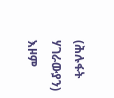(ሕሉፋት ሃገራውያን)
እዞም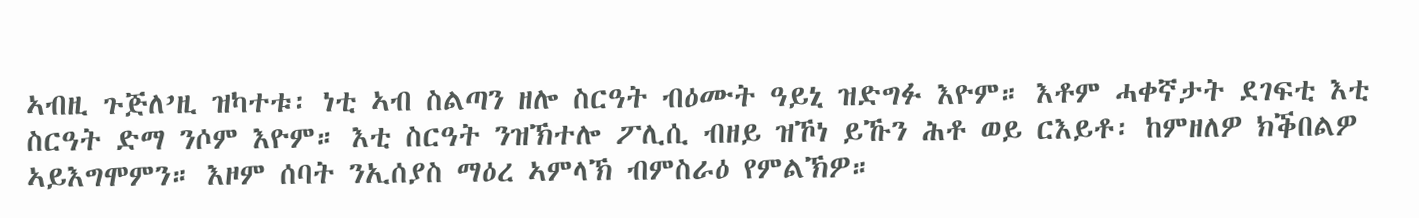ኣብዚ ጉጅለ’ዚ ዝካተቱ፡ ነቲ ኣብ ስልጣን ዘሎ ስርዓት ብዕሙት ዓይኒ ዝድግፉ እዮም። እቶም ሓቀኛታት ደገፍቲ እቲ ስርዓት ድማ ንሶም እዮም። እቲ ስርዓት ንዝኽተሎ ፖሊሲ ብዘይ ዝኾነ ይኹን ሕቶ ወይ ርእይቶ፡ ከምዘለዎ ክቕበልዎ ኣይእግሞምን። እዞም ሰባት ንኢሰያስ ማዕረ ኣምላኽ ብምስራዕ የምልኽዎ።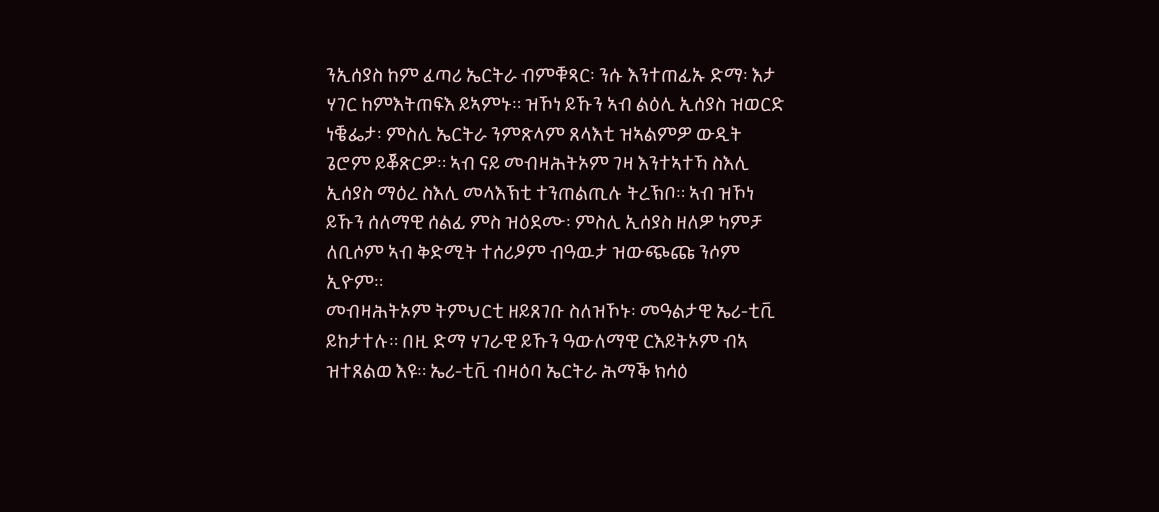ንኢሰያስ ከም ፈጣሪ ኤርትራ ብምቑጻር፡ ንሱ እንተጠፊኡ ድማ፡ እታ ሃገር ከምእትጠፍእ ይኣምኑ። ዝኾነ ይኹን ኣብ ልዕሊ ኢሰያስ ዝወርድ ነቔፌታ፡ ምስሊ ኤርትራ ንምጽላም ጸላእቲ ዝኣልምዎ ውዲት ጌሮም ይቖጽርዎ። ኣብ ናይ መብዛሕትኦም ገዛ እንተኣተኻ ስእሊ ኢሰያስ ማዕረ ስእሊ መላእኽቲ ተንጠልጢሉ ትረኽቦ። ኣብ ዝኾነ ይኹን ሰለማዊ ሰልፊ ምስ ዝዕደሙ፡ ምስሊ ኢሰያስ ዘለዎ ካምቻ ለቢሶም ኣብ ቅድሚት ተሰሪዖም ብዓዉታ ዝውጭጩ ንሶም ኢዮም።
መብዛሕትኦም ትምህርቲ ዘይጸገቡ ስለዝኾኑ፡ መዓልታዊ ኤሪ-ቲቪ ይከታተሉ። በዚ ድማ ሃገራዊ ይኹን ዓውለማዊ ርእይትኦም ብኣ ዝተጸልወ እዩ። ኤሪ-ቲቪ ብዛዕባ ኤርትራ ሕማቕ ክሳዕ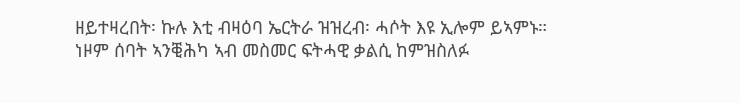ዘይተዛረበት፡ ኩሉ እቲ ብዛዕባ ኤርትራ ዝዝረብ፡ ሓሶት እዩ ኢሎም ይኣምኑ። ነዞም ሰባት ኣንቒሕካ ኣብ መስመር ፍትሓዊ ቃልሲ ከምዝስለፉ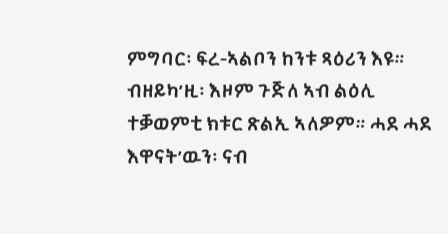ምግባር፡ ፍረ-ኣልቦን ከንቱ ጻዕሪን እዩ።
ብዘይካ’ዚ፡ እዞም ጉጅለ ኣብ ልዕሊ ተቓወምቲ ክቱር ጽልኢ ኣለዎም። ሓደ ሓደ እዋናት’ዉን፡ ናብ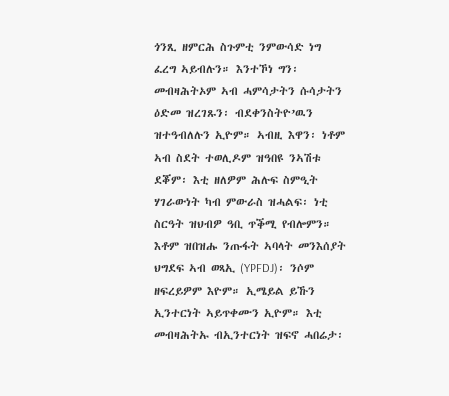ጎንጺ ዘምርሕ ስጉምቲ ንምውሳድ ነግ ፈረግ ኣይብሉን። እንተኾነ ግን፡ መብዛሕትኦም ኣብ ሓምሳታትን ሱሳታትን ዕድመ ዝረገጹን፡ ብደቀንስትዮ’ዉን ዝተዓብለሉን ኢዮም። ኣብዚ እዋን፡ ነቶም ኣብ ስደት ተወሊዶም ዝዓበዩ ንኣሽቱ ደቖም፡ እቲ ዘለዎም ሕሉፍ ስምዒት ሃገራውነት ካብ ምውራስ ዝሓልፍ፡ ነቲ ስርዓት ዝህብዎ ዓቢ ጥቕሚ የብሎምን። እቶም ዝበዝሑ ንጡፋት ኣባላት መንእሰያት ህግደፍ ኣብ ወጻኢ (YPFDJ)፡ ንሶም ዘፍረይዎም እዮም። ኢሜይል ይኹን ኢንተርነት ኣይጥቀሙን ኢዮም። እቲ መብዛሕትኡ ብኢንተርነት ዝፍኖ ሓበሬታ፡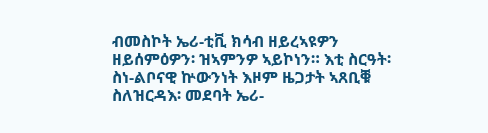ብመስኮት ኤሪ-ቲቪ ክሳብ ዘይረኣዩዎን ዘይሰምዕዎን፡ ዝኣምንዎ ኣይኮነን። እቲ ስርዓት፡ ስነ-ልቦናዊ ኵውንነት እዞም ዜጋታት ኣጸቢቑ ስለዝርዳእ፡ መደባት ኤሪ-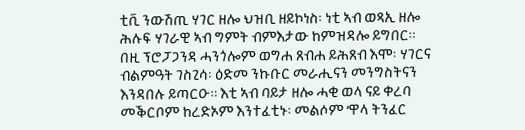ቲቪ ንውሽጢ ሃገር ዘሎ ህዝቢ ዘይኮነስ፡ ነቲ ኣብ ወጻኢ ዘሎ ሕሉፍ ሃገራዊ ኣብ ግምት ብምእታው ከምዝዳሎ ይግበር። በዚ ፕሮፓጋንዳ ሓንጎሎም ወግሐ ጸብሐ ይሕጸብ እሞ፡ ሃገርና ብልምዓት ገስጊሳ፡ ዕድመ ንኩቡር መራሒናን መንግስትናን እንዳበሉ ይጣርዑ። እቲ ኣብ ባይታ ዘሎ ሓቂ ወላ ናይ ቀረባ መቕርቦም ከረድኦም እንተፈቲኑ፡ መልሶም ‘ዋላ ትንፈር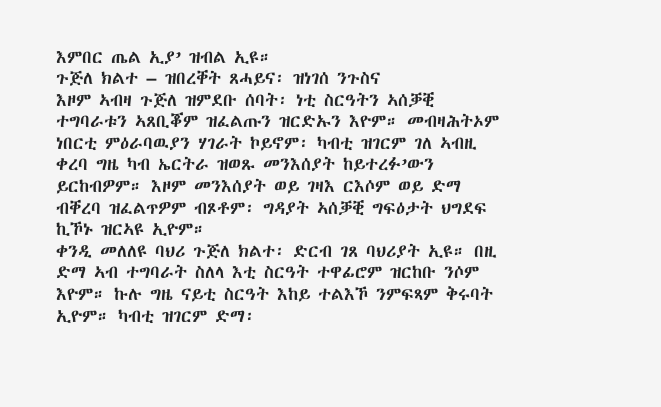እምበር ጤል ኢያ’ ዝብል ኢዩ።
ጉጅለ ክልተ – ዝበረቐት ጸሓይና፡ ዝነገሰ ንጉስና
እዞም ኣብዛ ጉጅለ ዝምደቡ ሰባት፡ ነቲ ስርዓትን ኣሰቓቒ ተግባራቱን ኣጸቢቖም ዝፈልጡን ዝርድኡን እዮም። መብዛሕትኦም ነበርቲ ምዕራባዉያን ሃገራት ኮይኖም፡ ካብቲ ዝገርም ገለ ኣብዚ ቀረባ ግዜ ካብ ኤርትራ ዝወጹ መንእሰያት ከይተረፉ’ውን ይርከብዎም። እዞም መንእሰያት ወይ ገዛእ ርእሶም ወይ ድማ ብቐረባ ዝፈልጥዎም ብጾቶም፡ ግዳያት ኣሰቓቒ ግፍዕታት ህግደፍ ኪኾኑ ዝርኣዩ ኢዮም።
ቀንዲ መለለዩ ባህሪ ጉጅለ ክልተ፡ ድርብ ገጸ ባህሪያት ኢዩ። በዚ ድማ ኣብ ተግባራት ስለላ እቲ ስርዓት ተዋፊሮም ዝርከቡ ንሶም እዮም። ኩሉ ግዜ ናይቲ ስርዓት እከይ ተልእኾ ንምፍጻም ቅሩባት ኢዮም። ካብቲ ዝገርም ድማ፡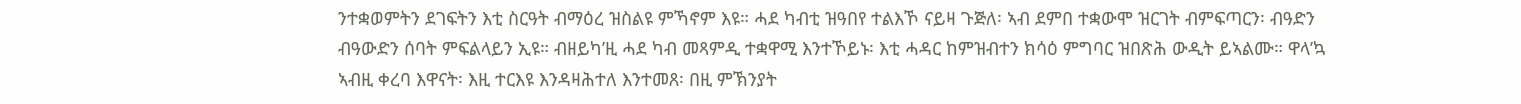ንተቋወምትን ደገፍትን እቲ ስርዓት ብማዕረ ዝስልዩ ምኻኖም እዩ። ሓደ ካብቲ ዝዓበየ ተልእኾ ናይዛ ጉጅለ፡ ኣብ ደምበ ተቋውሞ ዝርገት ብምፍጣርን፡ ብዓድን ብዓውድን ሰባት ምፍልላይን ኢዩ። ብዘይካ’ዚ ሓደ ካብ መጻምዲ ተቋዋሚ እንተኾይኑ፡ እቲ ሓዳር ከምዝብተን ክሳዕ ምግባር ዝበጽሕ ውዲት ይኣልሙ። ዋላ’ኳ ኣብዚ ቀረባ እዋናት፡ እዚ ተርእዩ እንዳዛሕተለ እንተመጸ፡ በዚ ምኽንያት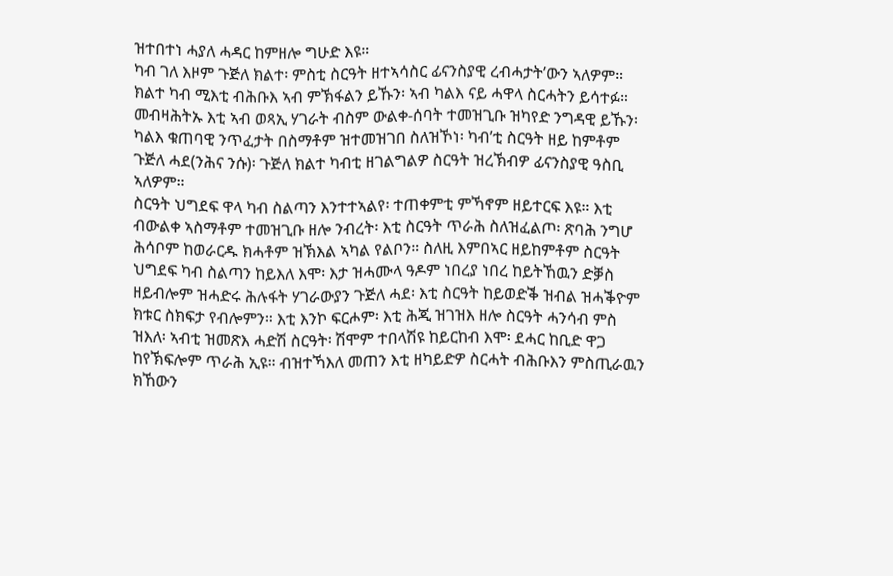ዝተበተነ ሓያለ ሓዳር ከምዘሎ ግሁድ እዩ።
ካብ ገለ እዞም ጉጅለ ክልተ፡ ምስቲ ስርዓት ዘተኣሳስር ፊናንስያዊ ረብሓታት’ውን ኣለዎም። ክልተ ካብ ሚእቲ ብሕቡእ ኣብ ምኽፋልን ይኹን፡ ኣብ ካልእ ናይ ሓዋላ ስርሓትን ይሳተፉ። መብዛሕትኡ እቲ ኣብ ወጻኢ ሃገራት ብስም ውልቀ-ሰባት ተመዝጊቡ ዝካየድ ንግዳዊ ይኹን፡ ካልእ ቁጠባዊ ንጥፈታት በስማቶም ዝተመዝገበ ስለዝኾነ፡ ካብ’ቲ ስርዓት ዘይ ከምቶም ጉጅለ ሓደ(ንሕና ንሱ)፡ ጉጅለ ክልተ ካብቲ ዘገልግልዎ ስርዓት ዝረኽብዎ ፊናንስያዊ ዓስቢ ኣለዎም።
ስርዓት ህግደፍ ዋላ ካብ ስልጣን እንተተኣልየ፡ ተጠቀምቲ ምኻኖም ዘይተርፍ እዩ። እቲ ብውልቀ ኣስማቶም ተመዝጊቡ ዘሎ ንብረት፡ እቲ ስርዓት ጥራሕ ስለዝፈልጦ፡ ጽባሕ ንግሆ ሕሳቦም ከወራርዱ ክሓቶም ዝኽእል ኣካል የልቦን። ስለዚ እምበኣር ዘይከምቶም ስርዓት ህግደፍ ካብ ስልጣን ከይእለ እሞ፡ እታ ዝሓሙላ ዓዶም ነበረያ ነበረ ከይትኸዉን ድቓስ ዘይብሎም ዝሓድሩ ሕሉፋት ሃገራውያን ጉጅለ ሓደ፡ እቲ ስርዓት ከይወድቕ ዝብል ዝሓቕዮም ክቱር ስክፍታ የብሎምን። እቲ እንኮ ፍርሖም፡ እቲ ሕጂ ዝገዝእ ዘሎ ስርዓት ሓንሳብ ምስ ዝእለ፡ ኣብቲ ዝመጽእ ሓድሽ ስርዓት፡ ሽሞም ተበላሽዩ ከይርከብ እሞ፡ ደሓር ከቢድ ዋጋ ከየኽፍሎም ጥራሕ ኢዩ። ብዝተኻእለ መጠን እቲ ዘካይድዎ ስርሓት ብሕቡእን ምስጢራዉን ክኸውን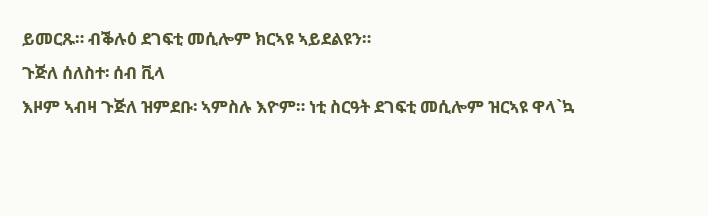ይመርጹ። ብቕሉዕ ደገፍቲ መሲሎም ክርኣዩ ኣይደልዩን።
ጉጅለ ሰለስተ፡ ሰብ ቪላ
እዞም ኣብዛ ጉጅለ ዝምደቡ፡ ኣምስሉ እዮም። ነቲ ስርዓት ደገፍቲ መሲሎም ዝርኣዩ ዋላ`ኳ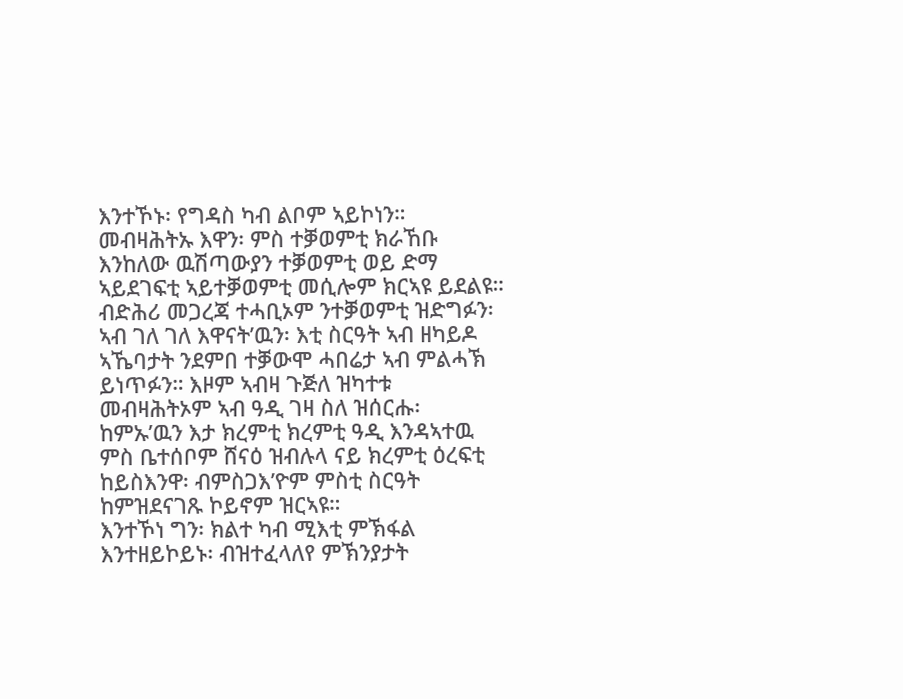እንተኾኑ፡ የግዳስ ካብ ልቦም ኣይኮነን። መብዛሕትኡ እዋን፡ ምስ ተቓወምቲ ክራኸቡ እንከለው ዉሽጣውያን ተቓወምቲ ወይ ድማ ኣይደገፍቲ ኣይተቓወምቲ መሲሎም ክርኣዩ ይደልዩ። ብድሕሪ መጋረጃ ተሓቢኦም ንተቓወምቲ ዝድግፉን፡ ኣብ ገለ ገለ እዋናት’ዉን፡ እቲ ስርዓት ኣብ ዘካይዶ ኣኼባታት ንደምበ ተቓውሞ ሓበሬታ ኣብ ምልሓኽ ይነጥፉን። እዞም ኣብዛ ጉጅለ ዝካተቱ መብዛሕትኦም ኣብ ዓዲ ገዛ ስለ ዝሰርሑ፡ ከምኡ’ዉን እታ ክረምቲ ክረምቲ ዓዲ እንዳኣተዉ ምስ ቤተሰቦም ሸናዕ ዝብሉላ ናይ ክረምቲ ዕረፍቲ ከይስእንዋ፡ ብምስጋእ’ዮም ምስቲ ስርዓት ከምዝደናገጹ ኮይኖም ዝርኣዩ።
እንተኾነ ግን፡ ክልተ ካብ ሚእቲ ምኽፋል እንተዘይኮይኑ፡ ብዝተፈላለየ ምኽንያታት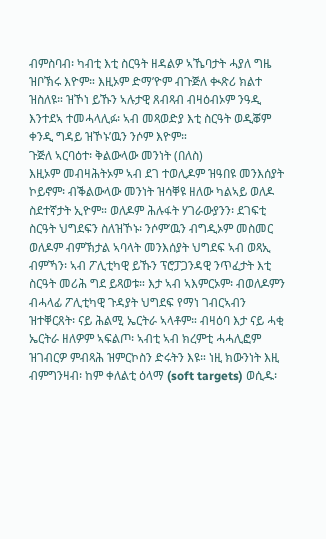ብምስባብ፡ ካብቲ እቲ ስርዓት ዘዳልዎ ኣኼባታት ሓያለ ግዜ ዝቦኽሩ እዮም። እዚኦም ድማ’ዮም ብጉጅለ ቊጽሪ ክልተ ዝስለዩ። ዝኾነ ይኹን ኣሉታዊ ጸብጻብ ብዛዕብኦም ንዓዲ እንተደኣ ተመሓላሊፉ፡ ኣብ መጻወድያ እቲ ስርዓት ወዲቖም ቀንዲ ግዳይ ዝኾኑ’ዉን ንሶም እዮም።
ጉጅለ ኣርባዕተ፡ ቅልውላው መንነት (በለስ)
እዚኦም መብዛሕትኦም ኣብ ደገ ተወሊዶም ዝዓበዩ መንእሰያት ኮይኖም፡ ብቕልውላው መንነት ዝሳቐዩ ዘለው ካልኣይ ወለዶ ስደተኛታት ኢዮም። ወለዶም ሕሉፋት ሃገራውያንን፡ ደገፍቲ ስርዓት ህግደፍን ስለዝኾኑ፡ ንሶም’ዉን ብግዲኦም መስመር ወለዶም ብምኽታል ኣባላት መንእሰያት ህግደፍ ኣብ ወጻኢ ብምኻን፡ ኣብ ፖሊቲካዊ ይኹን ፕሮፓጋንዳዊ ንጥፈታት እቲ ስርዓት መሪሕ ግደ ይጻወቱ። እታ ኣብ ኣእምርኦም፡ ብወለዶምን ብሓላፊ ፖሊቲካዊ ጉዳያት ህግደፍ የማነ ገብርኣብን ዝተቐርጸት፡ ናይ ሕልሚ ኤርትራ ኣላቶም። ብዛዕባ እታ ናይ ሓቂ ኤርትራ ዘለዎም ኣፍልጦ፡ ኣብቲ ኣብ ክረምቲ ሓሓሊፎም ዝገብርዎ ምብጻሕ ዝምርኮስን ድሩትን እዩ። ነዚ ክውንነት እዚ ብምግንዛብ፡ ከም ቀለልቲ ዕላማ (soft targets) ወሲዱ፡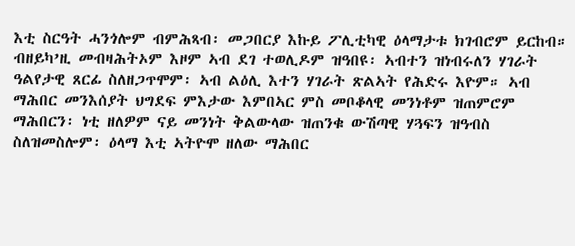እቲ ስርዓት ሓንጎሎም ብምሕጻብ፡ መጋበርያ እኩይ ፖሊቲካዊ ዕላማታቱ ክገብሮም ይርከብ።
ብዘይካ’ዚ መብዛሕትኦም እዞም ኣብ ደገ ተወሊዶም ዝዓበዩ፡ ኣብተን ዝነብሩለን ሃገራት ዓልየታዊ ጸርፊ ስለዘጋጥሞም፡ ኣብ ልዕሊ እተን ሃገራት ጽልኣት የሕድሩ እዮም። ኣብ ማሕበር መንእሰያት ህግደፍ ምእታው እምበኣር ምስ መቦቆላዊ መንነቶም ዝጠምሮም ማሕበርን፡ ነቲ ዘለዎም ናይ መንነት ቅልውላው ዝጠንቁ ውሽጣዊ ሃጓፍን ዝዓብስ ስለዝመስሎም፡ ዕላማ እቲ ኣትዮሞ ዘለው ማሕበር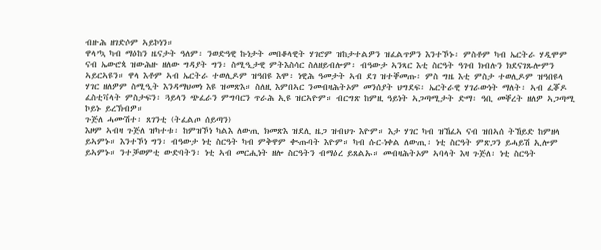ብዙሕ ዘገድሶም ኣይኮነን።
ዋላ’ኳ ካብ ማዕከን ዜናታት ዓለም፡ ንወድዓዊ ኩነታት መበቆላዊት ሃገሮም ዝከታተልዎን ዝፈልጥዎን እንተኾኑ፡ ምስቶም ካብ ኤርትራ ሃዲሞም ናብ ኤውሮጳ ዝውሕዙ ዘለው ግዳያት ግን፡ ስሚዒታዊ ምትእስሳር ስለዘይብሎም፡ ብዓውታ ኣንጻር እቲ ስርዓት ዓገብ ክብሉን ክደናገጹሎምን ኣይርኣዩን። ዋላ እቶም ኣብ ኤርትራ ተወሊዶም ዝዓበዩ እሞ፡ ነዊሕ ዓመታት ኣብ ደገ ዝተቐመጡ፡ ምስ ግዜ እቲ ምስታ ተወሊዶም ዝዓበዩላ ሃገር ዘለዎም ስሚዒት እንዳማህመነ እዩ ዝመጽእ። ስለዚ እምበኣር ንመብዛሕትኦም መንሰያት ህግደፍ፡ ኤርትራዊ ሃገራውነት ማለት፡ ኣብ ፈቖዶ ፈስቲቫላት ምስታፍን፡ ጓይላን ጭፈራን ምግባርን ጥራሕ ኢዩ ዝርኣዮም። ብርግጽ ከምዚ ዓይነት ኣጋጣሚታት ድማ፡ ዓቢ መቐረት ዘለዎ ኣጋጣሚ ኮይኑ ይረኽብዎ።
ጉጅለ ሓሙሽተ፡ ጸገንቲ (ትፈልጦ ሰይጣን)
እዞም ኣብዛ ጉጅለ ዝካተቱ፡ ከምዝኾነ ካልእ ለውጢ ክመጽእ ዝደሊ ዜጋ ዝብህጉ እዮም። እታ ሃገር ካብ ዝኸፈኣ ናብ ዝበኣሰ ትኸይድ ከምዘላ ይኣምኑ። እንተኾነ ግን፡ ብዓውታ ነቲ ስርዓት ካብ ምቅዋም ቊጡባት እዮም። ካብ ሱር-ነቀል ለውጢ፡ ነቲ ስርዓት ምጽጋን ይሓይሽ ኢሎም ይኣምኑ። ንተቓወምቲ ውድባትን፡ ነቲ ኣብ መርሒነት ዘሎ ስርዓትን ብማዕረ ይጸልኡ። መብዛሕትኦም ኣባላት እዛ ጉጅለ፡ ነቲ ስርዓት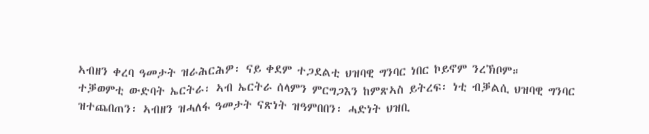ኣብዘን ቀረባ ዓመታት ዝራሕርሕዎ፡ ናይ ቀደም ተጋደልቲ ህዝባዊ ግንባር ነበር ኮይኖም ንረኽቦም።
ተቓወምቲ ውድባት ኤርትራ፡ ኣብ ኤርትራ ሰላምን ምርግጋእን ከምጽኣስ ይትረፍ፡ ነቲ ብቓልሲ ህዝባዊ ግንባር ዝተጨበጠን፡ ኣብዘን ዝሓለፋ ዓመታት ናጽነት ዝዓምበበን፡ ሓድነት ህዝቢ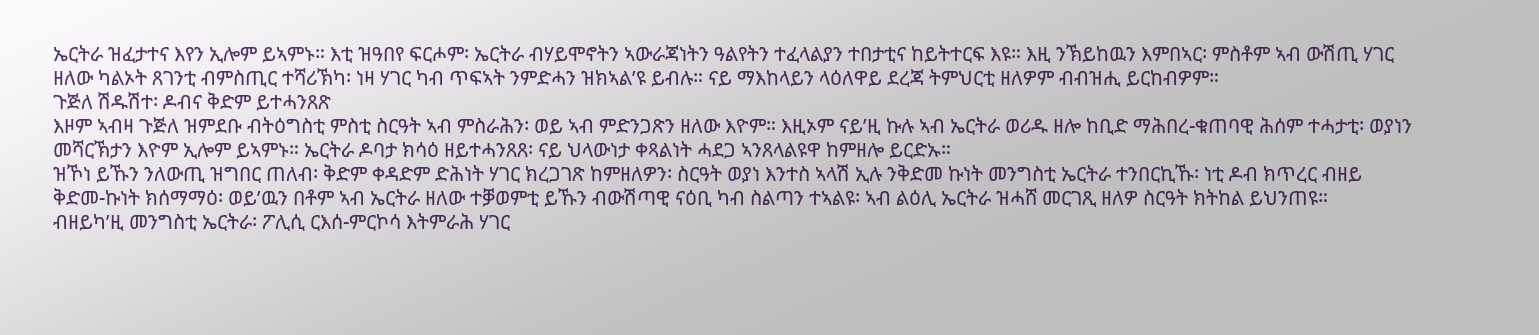ኤርትራ ዝፈታተና እየን ኢሎም ይኣምኑ። እቲ ዝዓበየ ፍርሖም፡ ኤርትራ ብሃይሞኖትን ኣውራጃነትን ዓልየትን ተፈላልያን ተበታቲና ከይትተርፍ እዩ። እዚ ንኽይከዉን እምበኣር፡ ምስቶም ኣብ ውሽጢ ሃገር ዘለው ካልኦት ጸገንቲ ብምስጢር ተሻሪኽካ፡ ነዛ ሃገር ካብ ጥፍኣት ንምድሓን ዝክኣል’ዩ ይብሉ። ናይ ማእከላይን ላዕለዋይ ደረጃ ትምህርቲ ዘለዎም ብብዝሒ ይርከብዎም።
ጉጅለ ሽዱሽተ፡ ዶብና ቅድም ይተሓንጸጽ
እዞም ኣብዛ ጉጅለ ዝምደቡ ብትዕግስቲ ምስቲ ስርዓት ኣብ ምስራሕን፡ ወይ ኣብ ምድንጋጽን ዘለው እዮም። እዚኦም ናይ’ዚ ኩሉ ኣብ ኤርትራ ወሪዱ ዘሎ ከቢድ ማሕበረ-ቁጠባዊ ሕሰም ተሓታቲ፡ ወያነን መሻርኽታን እዮም ኢሎም ይኣምኑ። ኤርትራ ዶባታ ክሳዕ ዘይተሓንጸጸ፡ ናይ ህላውነታ ቀጻልነት ሓደጋ ኣንጸላልዩዋ ከምዘሎ ይርድኡ።
ዝኾነ ይኹን ንለውጢ ዝግበር ጠለብ፡ ቅድም ቀዳድም ድሕነት ሃገር ክረጋገጽ ከምዘለዎን፡ ስርዓት ወያነ እንተስ ኣላሽ ኢሉ ንቅድመ ኩነት መንግስቲ ኤርትራ ተንበርኪኹ፡ ነቲ ዶብ ክጥረር ብዘይ ቅድመ-ኩነት ክሰማማዕ፡ ወይ’ዉን በቶም ኣብ ኤርትራ ዘለው ተቓወምቲ ይኹን ብውሽጣዊ ናዕቢ ካብ ስልጣን ተኣልዩ፡ ኣብ ልዕሊ ኤርትራ ዝሓሸ መርገጺ ዘለዎ ስርዓት ክትከል ይህንጠዩ።
ብዘይካ’ዚ መንግስቲ ኤርትራ፡ ፖሊሲ ርእሰ-ምርኮሳ እትምራሕ ሃገር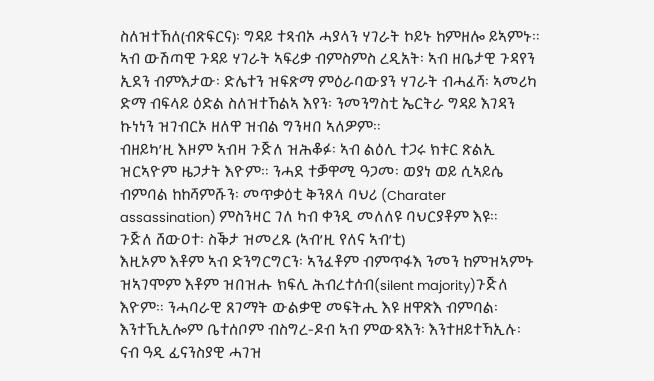ስለዝተኸለ(ብጽፍርና)፡ ግዳይ ተጻብኦ ሓያላን ሃገራት ኮይኑ ከምዘሎ ይኣምኑ። ኣብ ውሽጣዊ ጉዳይ ሃገራት ኣፍሪቃ ብምስምስ ረዲአት፡ ኣብ ዘቤታዊ ጉዳየን ኢደን ብምእታው፡ ድሌተን ዝፍጽማ ምዕራባውያን ሃገራት ብሓፈሻ፡ ኣመሪካ ድማ ብፍላይ ዕድል ስለዝተኸልኣ እየን፡ ንመንግስቲ ኤርትራ ግዳይ እገዳን ኩነነን ዝገብርኦ ዘለዋ ዝብል ግንዛበ ኣለዎም።
ብዘይካ’ዚ እዞም ኣብዛ ጉጅለ ዝሕቆፉ፡ ኣብ ልዕሊ ተጋሩ ክቱር ጽልኢ ዝርኣዮም ዜጋታት እዮም። ንሓደ ተቓዋሚ ዓጋመ፡ ወያነ ወይ ሲኣይሴ ብምባል ከከሻምሹን፡ መጥቃዕቲ ቅንጸላ ባህሪ (Charater assassination) ምስንዛር ገለ ካብ ቀንዲ መለለዩ ባህርያቶም እዩ።
ጉጅለ ሸውዐተ፡ ስቕታ ዝመረጹ (ኣብ’ዚ የለና ኣብ’ቲ)
እዚኦም እቶም ኣብ ድንግርግርን፡ ኣንፈቶም ብምጥፋእ ንመን ከምዝኣምኑ ዝኣገሞም እቶም ዝበዝሑ ክፍሊ ሕብረተሰብ(silent majority)ጉጅለ እዮም። ንሓባራዊ ጸገማት ውልቃዊ መፍትሒ እዩ ዘዋጽእ ብምባል፡ እንተኺኢሎም ቤተሰቦም ብስግረ-ዶብ ኣብ ምውጻእን፡ እንተዘይተኻኢሉ፡ ናብ ዓዲ ፊናንስያዊ ሓገዝ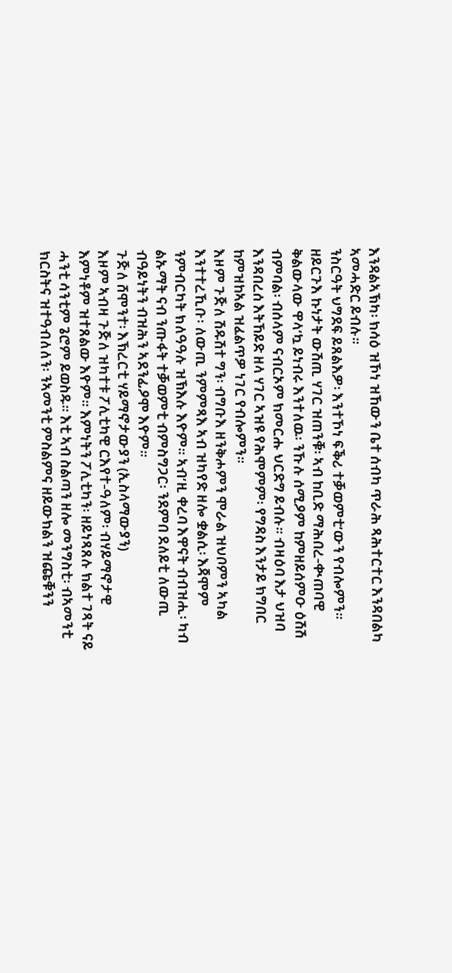እንዳልኣኽካ፡ ክሳዕ ዝኾነ ዝኸውን ቤተ ሰብካ ጥራሕ ጻሕተርተር እንዳበልካ ኣመሓድር ይብሉ።
ንስርዓት ህግደፍ ይጸልእዎ፡ እንተኾነ ፍቕሪ ተቓወምቲ’ውን የብሎምን። ዘይርጉእ ኩነታት ውሽጢ ሃገር ዝጠንቑ፡ ኣብ ከቢድ ማሕበረ-ቊጠባዊ ቅልውላው ዋላ’ኳ ይነብሩ እንተለዉ፡ ንኹሉ ሰሚዖም ከምዘይሰምዑ ዕሽሽ ብምባል፡ ብሰላም ናብርኦም ክመርሑ ህርድግ ይብሉ። ብዛዕባ እታ ህዝባ እንዳበረሰ እትኸይድ ዘላ ሃገር ኣዝዩ የሕሞምም፡ የግዳስ እንታይ ክግበር ከምዝከኣል ዝፈልጥዎ ነገር የብሎምን።
እዞም ጉጅለ ሽዱሽተ ግን፡ ብግቡእ ዘንቅሖምን ሞራል ዝህቦምን ኣካል እንተተረኺቡ፡ ለውጢ ንምምጻእ ኣብ ዝካየድ ዘሎ ቋልሲ፡ እጃሞም ንምብርካት ክለዓዓሉ ዝኽእሉ እዮም። ኣብ’ዚ ቀረባ እዋናት ብብዝሒ፡ ካብ ልኡማት ናብ ንጡፋት ተቓወምቲ ብምስግጋር፡ ንደምበ ደለይቲ ለውጢ ብዓይነትን ብዝሕን ኣደንፊዖሞ እዮም።
ጉጅለ ሸሞንተ፡ እኽረርቲ ሃይማኖታውያን (ኢስላማውያን)
እዞም ኣብዛ ጉጅለ ዝካተቱ ፖሊቲካዊ ርእየተ-ዓለም፡ ብሃይማኖታዊ እምነቶም ዝተጸልው እዮም። እምነትን ፖሊቲካን፡ ዘይነጻጸሉ ክልተ ገጻት ናይ ሓንቲ ሳንቲም ጌሮም ይወስዱ። እቲ ኣብ ስልጣን ዘሎ መንግስቲ፡ ብኣመንቲ ክርስትና ዝተዓብለለን፡ ንኣመንቲ ምስልምና ዘይውክልን ዝጩቑንን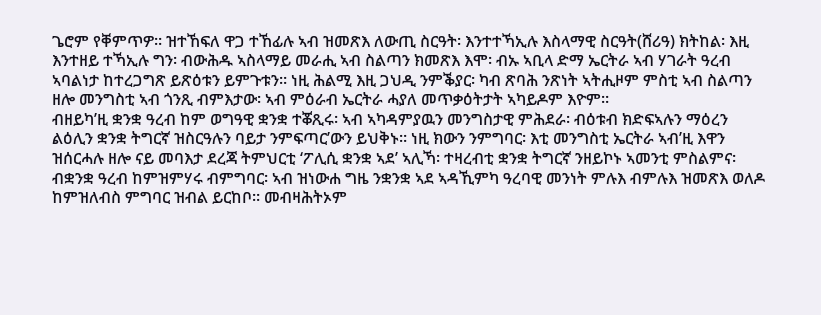ጌሮም የቐምጥዎ። ዝተኸፍለ ዋጋ ተኸፊሉ ኣብ ዝመጽእ ለውጢ ስርዓት፡ እንተተኻኢሉ እስላማዊ ስርዓት(ሸሪዓ) ክትከል፡ እዚ እንተዘይ ተኻኢሉ ግን፡ ብውሕዱ ኣስላማይ መራሒ ኣብ ስልጣን ክመጽእ እሞ፡ ብኡ ኣቢላ ድማ ኤርትራ ኣብ ሃገራት ዓረብ ኣባልነታ ከተረጋግጽ ይጽዕቱን ይምጉቱን። ነዚ ሕልሚ እዚ ጋህዲ ንምቕያር፡ ካብ ጽባሕ ንጽነት ኣትሒዞም ምስቲ ኣብ ስልጣን ዘሎ መንግስቲ ኣብ ጎንጺ ብምእታው፡ ኣብ ምዕራብ ኤርትራ ሓያለ መጥቃዕትታት ኣካይዶም እዮም።
ብዘይካ’ዚ ቋንቋ ዓረብ ከም ወግዓዊ ቋንቋ ተቖጺሩ፡ ኣብ ኣካዳምያዉን መንግስታዊ ምሕደራ፡ ብዕቱብ ክድፍኣሉን ማዕረን ልዕሊን ቋንቋ ትግርኛ ዝስርዓሉን ባይታ ንምፍጣር’ውን ይህቅኑ። ነዚ ክውን ንምግባር፡ እቲ መንግስቲ ኤርትራ ኣብ’ዚ እዋን ዝሰርሓሉ ዘሎ ናይ መባእታ ደረጃ ትምህርቲ ‘ፖሊሲ ቋንቋ ኣደ’ ኣሊኻ፡ ተዛረብቲ ቋንቋ ትግርኛ ንዘይኮኑ ኣመንቲ ምስልምና፡ ብቋንቋ ዓረብ ከምዝምሃሩ ብምግባር፡ ኣብ ዝነውሐ ግዜ ንቋንቋ ኣደ ኣዳኺምካ ዓረባዊ መንነት ምሉእ ብምሉእ ዝመጽእ ወለዶ ከምዝለብስ ምግባር ዝብል ይርከቦ። መብዛሕትኦም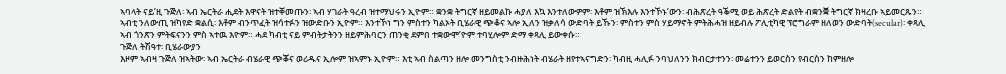ኣባላት ናይ’ዚ ጉጅለ፡ ኣብ ኤርትራ ሒደት እዋናት ዝተቐመጡን፡ ኣብ ሃገራት ዓረብ ዝተማህሩን ኢዮም። ቋንቋ ትግርኛ ዘይመልኩ ሓያለ እኳ እንተለውዎም፡ እቶም ዝኽእሉ እንተኾኑ’ውን፡ ብሕጽረት ዓቕሚ ወይ ሕጽረት ድልየት ብቋንቛ ትግርኛ ክዛረቡ ኣይመርጹን።
ኣብቲ ንለውጢ ዝካየድ ቋልሲ፡ እቶም ብንጥፈት ዝሳተፉን ዝውድቡን ኢዮም። እንተኾነ ግን ምስተን ካልኦት ቢሄራዊ ጭቆና ኣሎ ኢለን ዝቃለሳ ውድባት ይኹን፡ ምስተን ምስ ሃይማኖት ምትሕሓዝ ዘይብሉ ፖሊቲካዊ ፕሮግራም ዘለወን ውድባት(secular)፡ ቀጻሊ ኣብ ጎንጽን ምትፍናንን ምስ ኣተዉ እዮም። ሓደ ካብቲ ናይ ምብትታትንን ዘይምሕባርን ጠንቂ ደምበ ተቋውሞ’ዮም ተባሂሎም ድማ ቀጻሊ ይውቀሱ።
ጉጅለ ትሽዓተ፡ ቢሄራውያን
እዞም ኣብዛ ጉጅለ ዝኣትው፡ ኣብ ኤርትራ ብሄራዊ ጭቖና ወሪዱና ኢሎም ዝኣምኑ ኢዮም። እቲ ኣብ ስልጣን ዘሎ መንግስቲ ንብዙሕነት ብሄራት ዘየተኣናግድን፡ ካብዚ ሓሊፉ ንባህለንን ክብርታተንን፡ መሬተንን ይወርስን የብርስን ከምዘሎ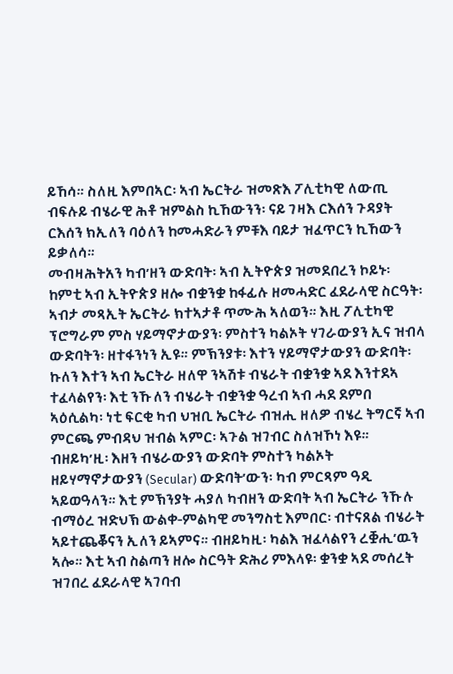ይኸሳ። ስለዚ እምበኣር፡ ኣብ ኤርትራ ዝመጽእ ፖሊቲካዊ ለውጢ ብፍሉይ ብሄራዊ ሕቶ ዝምልስ ኪኸውንን፡ ናይ ገዛእ ርእሰን ጉዳያት ርእሰን ክኢለን ባዕለን ከመሓድራን ምቹእ ባይታ ዝፈጥርን ኪኸውን ይቃለሳ።
መብዛሕትአን ካብ’ዘን ውድባት፡ ኣብ ኢትዮጵያ ዝመደበረን ኮይኑ፡ ከምቲ ኣብ ኢትዮጵያ ዘሎ ብቋንቋ ከፋፊሉ ዘመሓድር ፈደራላዊ ስርዓት፡ ኣብታ መጻኢት ኤርትራ ክተኣታቶ ጥሙሕ ኣለወን። እዚ ፖሊቲካዊ ፕሮግራም ምስ ሃይማኖታውያን፡ ምስተን ካልኦት ሃገራውያን ኢና ዝብላ ውድባትን፡ ዘተፋንነን ኢዩ። ምኽንያቱ፡ እተን ሃይማኖታውያን ውድባት፡ ኩለን እተን ኣብ ኤርትራ ዘለዋ ንኣሽቱ ብሄራት ብቋንቋ ኣደ እንተደኣ ተፈላልየን፡ እቲ ንኹለን ብሄራት ብቋንቋ ዓረብ ኣብ ሓደ ደምበ ኣዕሲልካ፡ ነቲ ፍርቂ ካብ ህዝቢ ኤርትራ ብዝሒ ዘለዎ ብሄረ ትግርኛ ኣብ ምርጫ ምብዳህ ዝብል ኣምር፡ ኣጉል ዝገብር ስለዝኾነ እዩ።
ብዘይካ’ዚ፡ እዘን ብሄራውያን ውድባት ምስተን ካልኦት ዘይሃማኖታውያን (Secular) ውድባት’ውን፡ ካብ ምርጻም ዓዲ ኣይወዓላን። እቲ ምኽንያት ሓያለ ካብዘን ውድባት ኣብ ኤርትራ ንኹሉ ብማዕረ ዝድህኽ ውልቀ-ምልካዊ መንግስቲ እምበር፡ ብተናጸል ብሄራት ኣይተጨቖናን ኢለን ይኣምና። ብዘይካዚ፡ ካልእ ዝፈላልየን ረቛሒ’ዉን ኣሎ። እቲ ኣብ ስልጣን ዘሎ ስርዓት ድሕሪ ምእላዩ፡ ቋንቋ ኣደ መሰረት ዝገበረ ፈደራላዊ ኣገባብ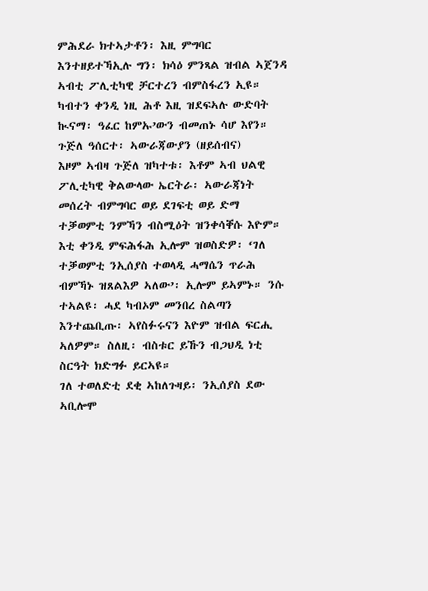ምሕደራ ክተኣታቶን፡ እዚ ምግባር እንተዘይተኻኢሉ ግን፡ ክሳዕ ምንጻል ዝብል ኣጀንዳ ኣብቲ ፖሊቲካዊ ቻርተረን ብምስፋረን ኢዩ። ካብተን ቀንዲ ነዚ ሕቶ እዚ ዝደፍኣሉ ውድባት ኲናማ፡ ዓፈር ከምኡ’ውን ብመጠኑ ሳሆ እየን።
ጉጅለ ዓሰርተ፡ ኣውራጃውያን (ዘይሰብና)
እዞም ኣብዛ ጉጅለ ዝካተቱ፡ እቶም ኣብ ህልዊ ፖሊቲካዊ ቅልውላው ኤርትራ፡ ኣውራጃነት መሰረት ብምግባር ወይ ደገፍቲ ወይ ድማ ተቓወምቲ ንምኻን ብስሚዕት ዝንቀሳቐሱ እዮም። እቲ ቀንዲ ምፍሕፋሕ ኢሎም ዝወስድዎ፡ ‘ገለ ተቓወምቲ ንኢሰያስ ተወላዲ ሓማሴን ጥራሕ ብምኻኑ ዝጸልእዎ ኣለው’፡ ኢሎም ይኣምኑ። ንሱ ተኣልዩ፡ ሓደ ካብኦም መንበረ ስልጣን እንተጨቢጡ፡ ኣየስፉሩናን እዮም ዝብል ፍርሒ ኣለዎም። ስለዚ፡ ብስቱር ይኹን ብጋህዲ ነቲ ስርዓት ክድግፉ ይርኣዩ።
ገለ ተወለድቲ ደቂ ኣከለጉዛይ፡ ንኢሰያስ ደው ኣቢሎሞ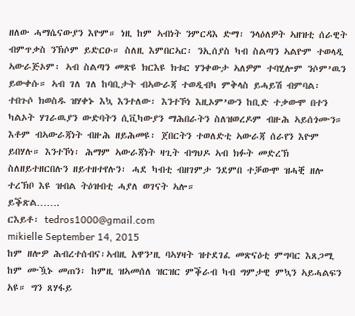ዘለው ሓማሴናውያን እዮም። ነዚ ከም ኣብነት ንምርዳእ ድማ፡ ንላዕለዎት ኣዘዝቲ ሰራዊት ብምጥቃስ ንኽሶም ይድርዑ። ስለዚ እምበርኣር፡ ንኢሰያስ ካብ ስልጣን ኣልዮም ተወላዲ ኣውራጅኦም፡ ኣብ ስልጣን መጽዩ ክርእዩ ክቱር ሃንቀውታ ኣለዎም ተባሂሎም ንሶም’ዉን ይውቀሱ። ኣብ ገለ ገለ ከባቢታት ብኣውራጃ ተወዲብካ ምቅላስ ይሓይሽ ብምባል፡ ተበጉሶ ክወስዱ ዝሃቀኑ እኳ እንተለው፡ እንተኾነ እዚኦም’ውን ከቢድ ተቃውሞ በተን ካልኦት ሃገራዉያን ውድባትን ሲቪካውያን ማሕበራትን ስለዝወረዶም ብዙሕ ኣይሰጎሙን።
እቶም ብኣውራጃነት ብዙሕ ዘይሕመዩ፡ ጀበርትን ተወለድቲ ኣውራጃ ሰራየን እዮም ይበሃሉ። እንተኾነ፡ ሕማም ኣውራጃነት ዛጊት ብግህዶ ኣብ ክፉት መድረኽ ስለዘይተዘርበሉን ዘይተዘተየሉን፡ ሓደ ካብቲ ብዘገምታ ንደምበ ተቓውሞ ዝሓቒ ዘሎ ተረኽቦ እዩ ዝብል ትዕዝብቲ ሓያለ ወገናት ኣሎ።
ይቕጽል…….
ርእይቶ፡ tedros1000@gmail.com
mikielle September 14, 2015
ከም ዘሎዎ ሕብረተሰብና፡ኣብዚ አዋን’ዚ ባኣሃዛት ዝተደገፈ መጽናዕቲ ምግባር እጸጋሚ ከም ሙዃኑ መጠን፡ ከምዚ ዝኣመሰለ ዝርዝር ምቕራብ ካብ ግምታዊ ምኳን ኣይሓልፍን አዩ። ግን ጸሃፋይ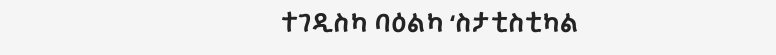ተገዲስካ ባዕልካ ‘ስታቲስቲካል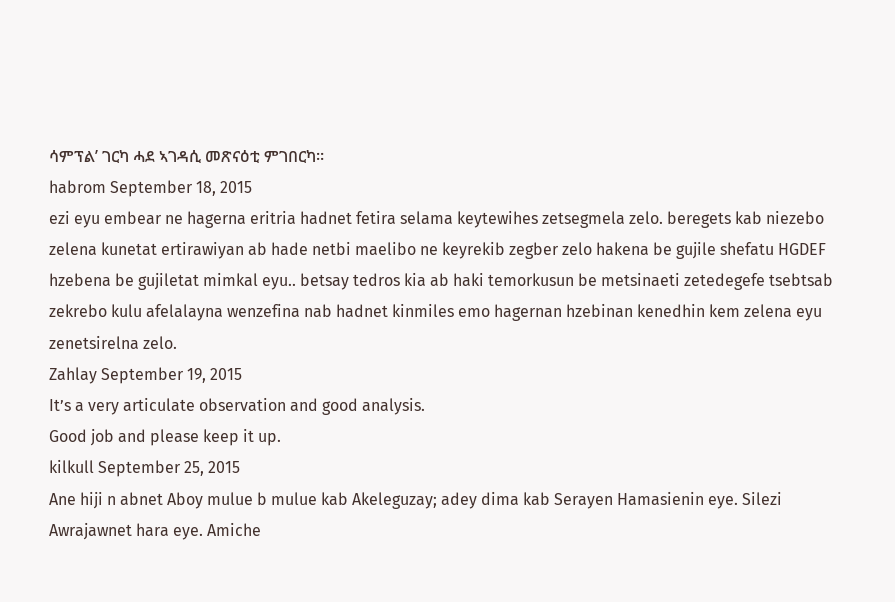ሳምፕል’ ገርካ ሓደ ኣገዳሲ መጽናዕቲ ምገበርካ።
habrom September 18, 2015
ezi eyu embear ne hagerna eritria hadnet fetira selama keytewihes zetsegmela zelo. beregets kab niezebo zelena kunetat ertirawiyan ab hade netbi maelibo ne keyrekib zegber zelo hakena be gujile shefatu HGDEF hzebena be gujiletat mimkal eyu.. betsay tedros kia ab haki temorkusun be metsinaeti zetedegefe tsebtsab zekrebo kulu afelalayna wenzefina nab hadnet kinmiles emo hagernan hzebinan kenedhin kem zelena eyu zenetsirelna zelo.
Zahlay September 19, 2015
It’s a very articulate observation and good analysis.
Good job and please keep it up.
kilkull September 25, 2015
Ane hiji n abnet Aboy mulue b mulue kab Akeleguzay; adey dima kab Serayen Hamasienin eye. Silezi Awrajawnet hara eye. Amiche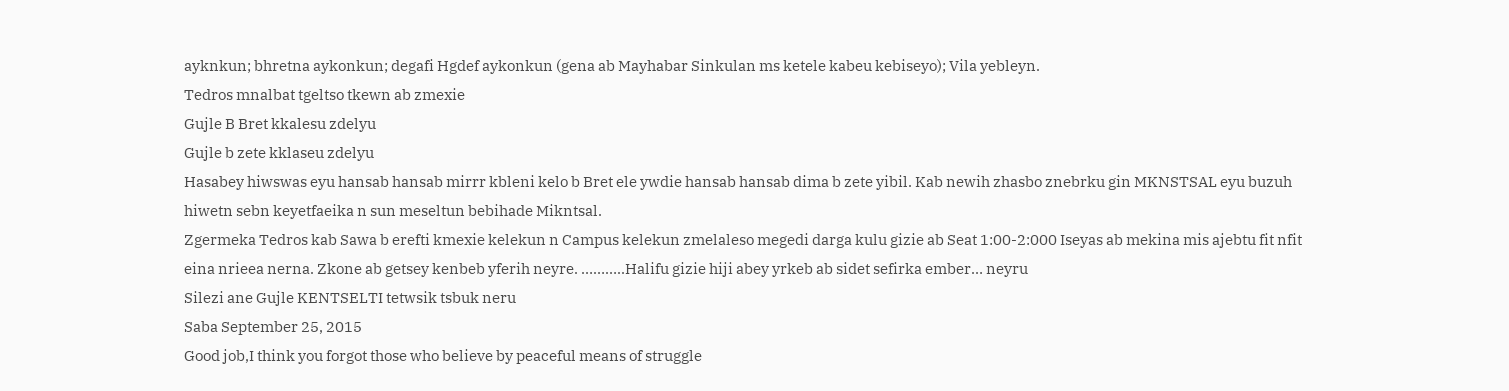ayknkun; bhretna aykonkun; degafi Hgdef aykonkun (gena ab Mayhabar Sinkulan ms ketele kabeu kebiseyo); Vila yebleyn.
Tedros mnalbat tgeltso tkewn ab zmexie
Gujle B Bret kkalesu zdelyu
Gujle b zete kklaseu zdelyu
Hasabey hiwswas eyu hansab hansab mirrr kbleni kelo b Bret ele ywdie hansab hansab dima b zete yibil. Kab newih zhasbo znebrku gin MKNSTSAL eyu buzuh hiwetn sebn keyetfaeika n sun meseltun bebihade Mikntsal.
Zgermeka Tedros kab Sawa b erefti kmexie kelekun n Campus kelekun zmelaleso megedi darga kulu gizie ab Seat 1:00-2:000 Iseyas ab mekina mis ajebtu fit nfit eina nrieea nerna. Zkone ab getsey kenbeb yferih neyre. ………..Halifu gizie hiji abey yrkeb ab sidet sefirka ember… neyru
Silezi ane Gujle KENTSELTI tetwsik tsbuk neru
Saba September 25, 2015
Good job,I think you forgot those who believe by peaceful means of struggle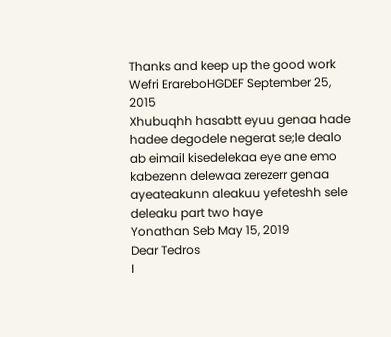Thanks and keep up the good work
Wefri ErareboHGDEF September 25, 2015
Xhubuqhh hasabtt eyuu genaa hade hadee degodele negerat se;le dealo ab eimail kisedelekaa eye ane emo kabezenn delewaa zerezerr genaa ayeateakunn aleakuu yefeteshh sele deleaku part two haye
Yonathan Seb May 15, 2019
Dear Tedros
I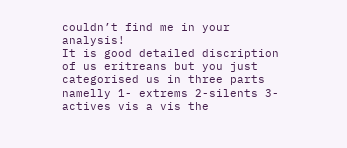couldn’t find me in your analysis!
It is good detailed discription of us eritreans but you just categorised us in three parts namelly 1- extrems 2-silents 3-actives vis a vis the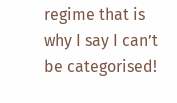regime that is why I say I can’t be categorised!